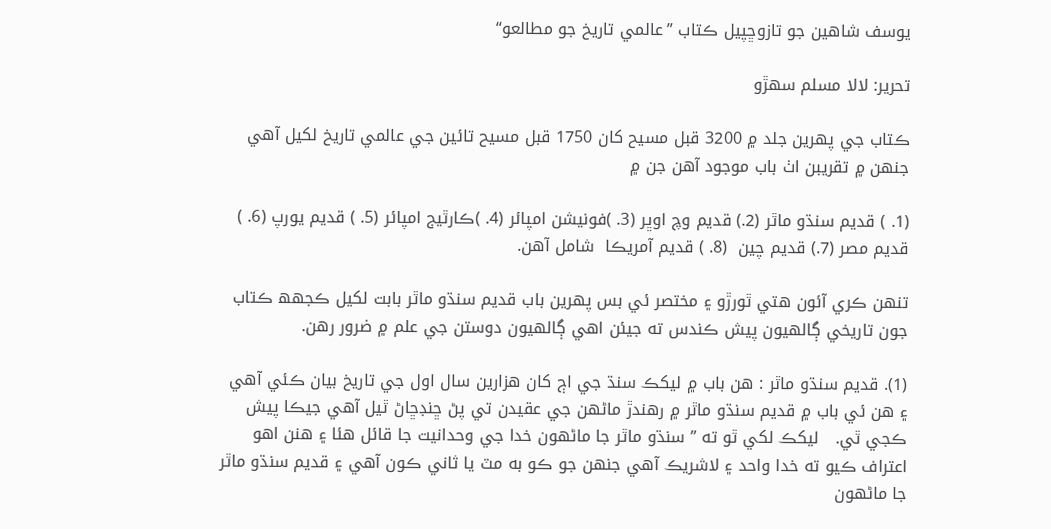يوسف شاھين جو تازوڇپيل ڪتاب ”عالمي تاريخ جو مطالعو“

تحرير: لالا مسلم سھڙو

ڪتاب جي پھرين جلد ۾ 3200 قبل مسيح کان 1750 قبل مسيح تائين جي عالمي تاريخ لکيل آھي جنھن ۾ تقريبن اٺ باب موجود آھن جن ۾

(1. ) قديم سنڌو ماٿر (2.) قديم وچ اوڀر (3. )فونيشن امپائر (4. )ڪارٿيج امپائر (5. ) قديم يورپ (6. ) قديم مصر (7.) قديم چين  (8. ) قديم آمريڪا  شامل آھن.

تنھن ڪري آئون ھتي ٿورڙو ۽ مختصر ئي بس پھرين باب قديم سنڌو ماٿر بابت لکيل ڪجهھ ڪتاب جون تاريخي ڳالھيون پيش ڪندس ته جيئن اھي ڳالھيون دوستن جي علم ۾ ضرور رھن.

(1). قديم سنڌو ماٿر : ھن باب ۾ ليکڪ سنڌ جي اڄ کان ھزارين سال اول جي تاريخ بيان ڪئي آھي ۽ ھن ئي باب ۾ قديم سنڌو ماٿر ۾ رھندڙ ماڻھن جي عقيدن تي پڻ ڇنڊڇاڻ ٿيل آھي جيڪا پيش ڪجي ٿي.   ليکڪ لکي ٿو ته ” سنڌو ماٿر جا ماڻھون خدا جي وحدانيت جا قائل ھئا ۽ ھنن اھو اعتراف ڪيو ته خدا واحد ۽ لاشريڪ آھي جنھن جو ڪو به مٽ يا ثاني ڪون آھي ۽ قديم سنڌو ماٿر جا ماڻھون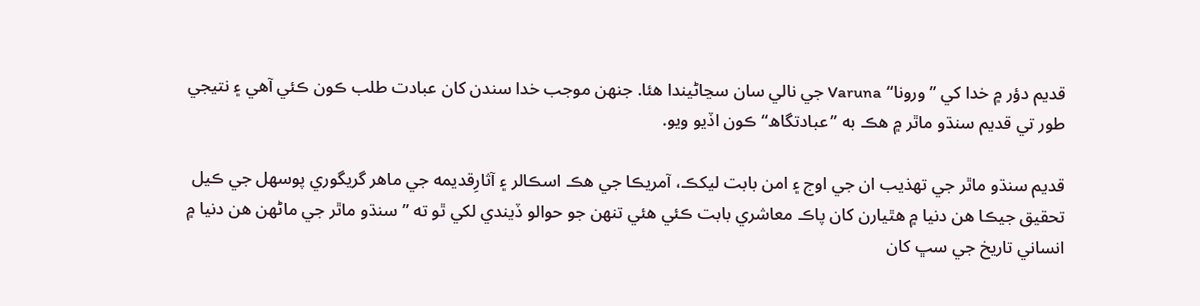قديم دؤر ۾ خدا کي ”ورونا“ Varuna جي نالي سان سڃاڻيندا ھئا. جنھن موجب خدا سندن کان عبادت طلب ڪون ڪئي آھي ۽ نتيجي طور تي قديم سنڌو ماٿر ۾ ھڪ به ”عبادتگاھ“ ڪون اڏيو ويو.

قديم سنڌو ماٿر جي تھذيب ان جي اوج ۽ امن بابت ليکڪ، آمريڪا جي ھڪ اسڪالر ۽ آثارِقديمه جي ماھر گريگوري پوسھل جي ڪيل تحقيق جيڪا ھن دنيا ۾ ھٿيارن کان پاڪ معاشري بابت ڪئي ھئي تنھن جو حوالو ڏيندي لکي ٿو ته ” سنڌو ماٿر جي ماڻھن ھن دنيا ۾ انساني تاريخ جي سڀ کان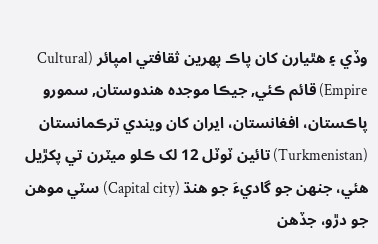وڏي ۽ ھٿيارن کان پاڪ پھرين ثقافتي امپائر (Cultural Empire) قائم ڪئي, جيڪا موجده ھندوستان, سمورو پاڪستان، افغانستان، ايران کان ويندي ترڪمانستان (Turkmenistan) تائين ٽوٽل 12 لک ڪلو ميٽرن تي پکڙيل ھئي، جنھن جو گاديءَ جو ھنڌ (Capital city) سٽي موھن جو دڙو، جڏھن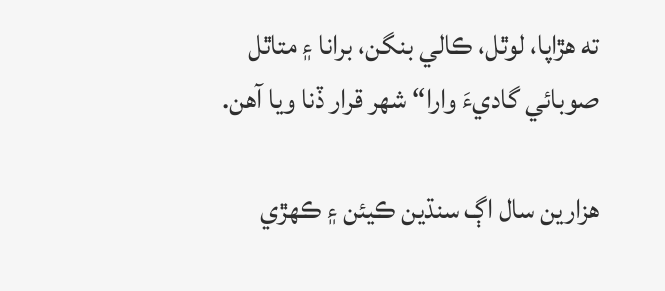ته ھڙاپا، لوٿل، ڪالي بنگن، برانا ۽ متاٿل صوبائي گاديءَ وارا“ شھر قرار ڏنا ويا آھن.

ھزارين سال اڳ سنڌين ڪيئن ۽ ڪھڙي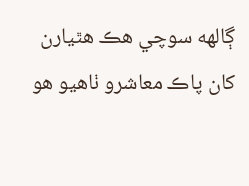ڳالھه سوچي ھڪ ھٿيارن کان پاڪ معاشرو ٺاھيو ھو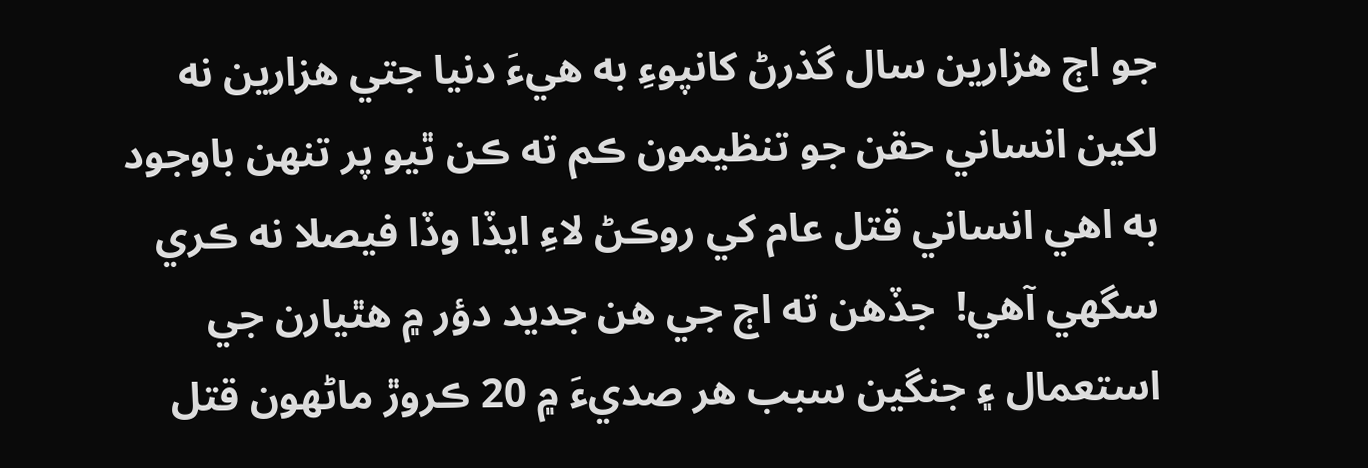جو اڄ ھزارين سال گذرڻ کانپوءِ به ھيءَ دنيا جتي ھزارين نه لکين انساني حقن جو تنظيمون ڪم ته ڪن ٿيو پر تنھن باوجود به اھي انساني قتل عام کي روڪڻ لاءِ ايڏا وڏا فيصلا نه ڪري سگھي آھي!  جڏھن ته اڄ جي ھن جديد دؤر ۾ ھٿيارن جي استعمال ۽ جنگين سبب ھر صديءَ ۾ 20 ڪروڙ ماڻھون قتل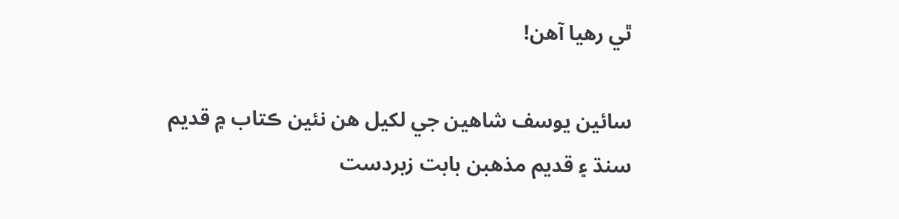ٿي رھيا آھن!

سائين يوسف شاھين جي لکيل ھن نئين ڪتاب ۾ قديم سنڌ ۽ قديم مذھبن بابت زبردست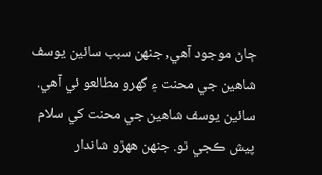ڄاڻ موجود آھي, جنھن سبب سائين يوسف شاھين جي محنت ۽ گھرو مطالعو ئي آھي. سائين يوسف شاھين جي محنت کي سلام پيش ڪجي ٿو. جنھن ھھڙو شاندار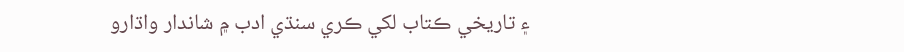۽ تاريخي ڪتاب لکي ڪري سنڌي ادب ۾ شاندار واڌارو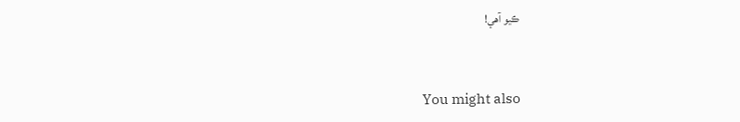ڪيو آھي!



You might also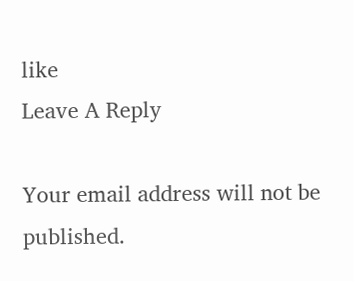like
Leave A Reply

Your email address will not be published.